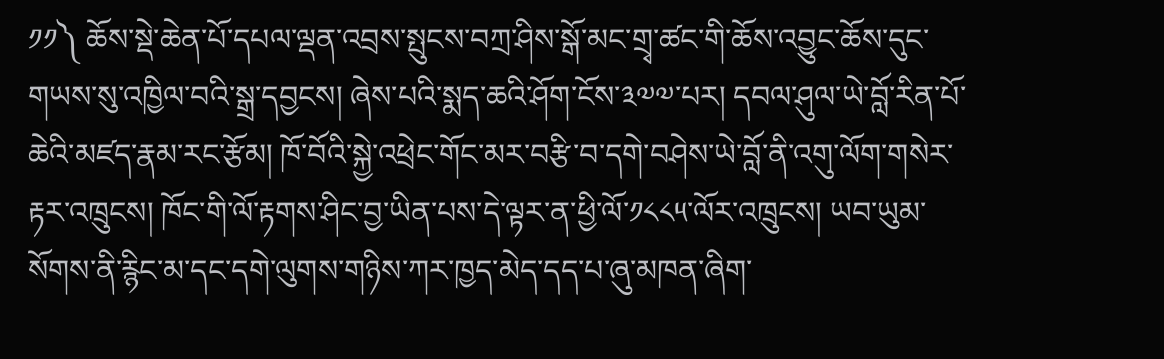༡༡༽ ཆོས་སྡེ་ཆེན་པོ་དཔལ་ལྡན་འབྲས་སྤུངས་བཀྲ་ཤིས་སྒོ་མང་གྲྭ་ཚང་གི་ཆོས་འབྱུང་ཆོས་དུང་གཡས་སུ་འཁྱིལ་བའི་སྒྲ་དབྱངས། ཞེས་པའི་སྨད་ཆའི་ཤོག་ངོས་༣༧༧་པར། དབལ་ཤུལ་ཡེ་བློ་རིན་པོ་ཆེའི་མཛད་རྣམ་རང་རྩོམ། ཁོ་བོའི་སྐྱེ་འཕྲེང་གོང་མར་བརྩི་བ་དགེ་བཤེས་ཡེ་བློ་ནི་འགུ་ལོག་གསེར་རྟར་འཁྲུངས། ཁོང་གི་ལོ་རྟགས་ཤིང་བྱ་ཡིན་པས་དེ་ལྟར་ན་ཕྱི་ལོ་༡༨༨༥་ལོར་འཁྲུངས། ཡབ་ཡུམ་སོགས་ནི་རྙིང་མ་དང་དགེ་ལུགས་གཉིས་ཀར་ཁྱད་མེད་དད་པ་ཞུ་མཁན་ཞིག་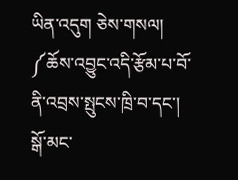ཡིན་འདུག ཅེས་གསལ། ༼ཆོས་འབྱུང་འདི་རྩོམ་པ་བོ་ནི་འབྲས་སྤུངས་ཁྲི་བ་དང་། སྒོ་མང་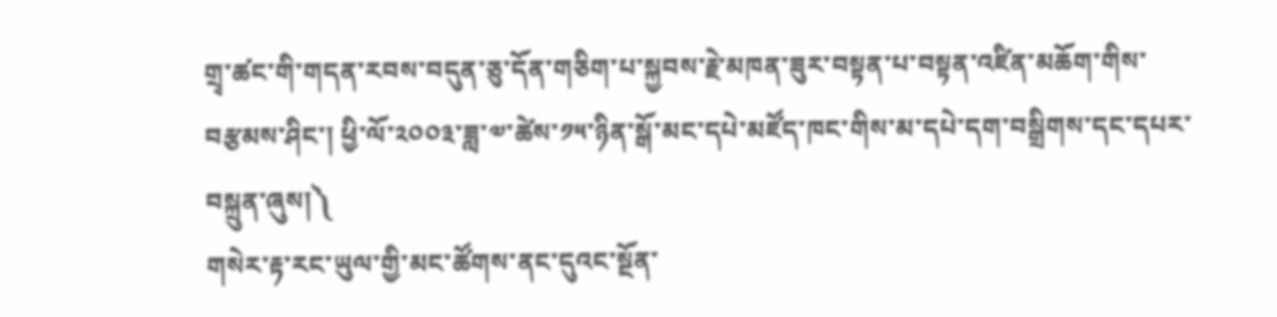གྲྭ་ཚང་གི་གདན་རབས་བདུན་ཅུ་དོན་གཅིག་པ་སྐྱབས་རྗེ་མཁན་ཟུར་བསྟན་པ་བསྟན་འཛིན་མཆོག་གིས་བརྩམས་ཤིང་། ཕྱི་ལོ་༢༠༠༣་ཟླ་༧་ཚེས་༡༥་ཉིན་སྒོ་མང་དཔེ་མཛོད་ཁང་གིས་མ་དཔེ་དག་བསྒྲིགས་དང་དཔར་བསྐྲུན་ཞུས།༽
གསེར་རྟ་རང་ཡུལ་གྱི་མང་ཚོགས་ནང་དུའང་སྔོན་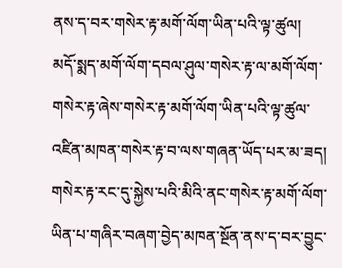ནས་ད་བར་གསེར་རྟ་མགོ་ལོག་ཡིན་པའི་ལྟ་ཚུལ།
མདོ་སྨད་མགོ་ལོག་དབལ་ཤུལ་གསེར་རྟ་ལ་མགོ་ལོག་གསེར་རྟ་ཞེས་གསེར་རྟ་མགོ་ལོག་ཡིན་པའི་ལྟ་ཚུལ་འཛིན་མཁན་གསེར་རྟ་བ་ལས་གཞན་ཡོད་པར་མ་ཟད། གསེར་རྟ་རང་དུ་སྐྱེས་པའི་མིའི་ནང་གསེར་རྟ་མགོ་ལོག་ཡིན་པ་གཞིར་བཞག་བྱེད་མཁན་སྔོན་ནས་ད་བར་བྱུང་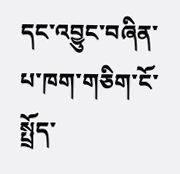དང་འབྱུང་བཞིན་པ་ཁག་གཅིག་ངོ་སྤྲོད་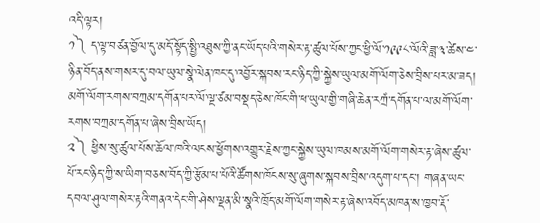འདི་ལྟར།
༡༽ ད་ལྟ་བཙན་བྱོལ་དུ་མདོ་སྟོད་སྤྱི་འཐུས་ཀྱི་ནང་ཡོད་པའི་གསེར་རྟ་ཚུལ་པོས་ཀྱང་ཕྱི་ལོ་༡༩༩༨་ལོའི་ཟླ་༣་ཚེས་༤་ཉིན་བོད་ནས་གསར་དུ་བལ་ཡུལ་སྣེ་ལེན་ཁང་དུ་འབྱོར་སྐབས་རང་ཉིད་ཀྱི་སྐྱེས་ཡུལ་མགོ་ལོག་ཅེས་བྲིས་པར་མ་ཟད། མགོ་ལོག་རགས་བཀྲམ་དགོན་པར་ལོ་ལྔ་ཙམ་བསྡད་ཅེས་ཁོང་གི་ཕ་ཡུལ་གྱི་གཞི་ཆེན་རཀྲཾ་དགོན་པ་ལ་མགོ་ལོག་རགས་བཀྲམ་དགོན་པ་ཞེས་བྲིས་ཡོད།
༢༽ ཕྱིས་སུ་ཚུལ་པོས་ཆོལ་ཁའི་ལངས་ཕྱོགས་འགྱུར་རྗེས་ཀྱང་སྐྱེས་ཡུལ་ཁམས་མགོ་ལོག་གསེར་རྟ་ཞེས་ཚུལ་པོ་རང་ཉིད་ཀྱི་ས་ཡིག་བཅས་བོད་ཀྱི་རྩོམ་པ་པོའི་ཚོགས་ཁོངས་སུ་ཞུགས་སྐབས་བྲིས་འདུག་པ་དང་། གཞན་ཡང་དབལ་ཤུལ་གསེར་རྟའི་གནའ་དེང་གི་ཤེས་ལྡན་མི་སྣའི་ཁྲོད་མགོ་ལོག་གསེར་རྟ་ཞེས་འབོད་མཁན་ས་ཁྱབ་རྡོ་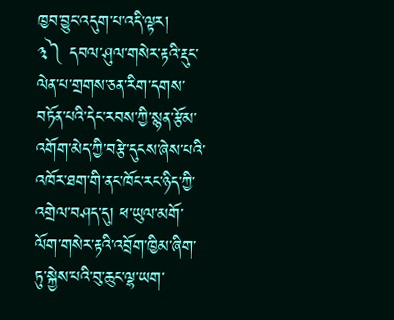ཁྱབ་བྱུང་འདུག་པ་འདི་ལྟར།
༣༽ དབལ་ཤུལ་གསེར་རྟའི་རྡུང་ལེན་པ་གྲགས་ཅན་རིག་དགས་བཏོན་པའི་དེང་རབས་ཀྱི་སྙན་རྩོམ་འགོག་མེད་ཀྱི་བརྩེ་དུངས་ཞེས་པའི་འཁོར་ཐག་གི་ནང་ཁོང་རང་ཉིད་ཀྱི་འགྲེལ་བཤད་དུ། ཕ་ཡུལ་མགོ་ལོག་གསེར་རྟའི་འབྲོག་ཁྱིམ་ཞིག་ཏུ་སྐྱེས་པའི་བུ་ཆུང་ལྷ་ཡག་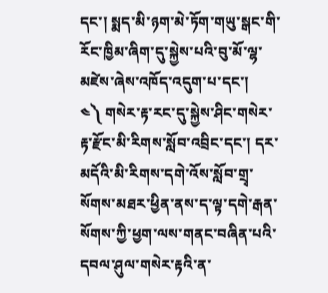དང་། སྨད་མི་ཉག་མེ་ཏོག་གཡུ་སྒང་གི་རོང་ཁྱིམ་ཞིག་དུ་སྐྱེས་པའི་བུ་མོ་ལྷ་མཛེས་ཞེས་འཁོད་འདུག་པ་དང་།
༤༽ གསེར་རྟ་རང་དུ་སྐྱེས་ཤིང་གསེར་རྟ་རྫོང་མི་རིགས་སློབ་འབྲིང་དང་། དར་མདོའི་མི་རིགས་དགེ་འོས་སློབ་གྲྭ་སོགས་མཐར་ཕྱིན་ནས་ད་ལྟ་དགེ་རྒན་སོགས་ཀྱི་ཕྱག་ལས་གནང་བཞིན་པའི་དབལ་ཤུལ་གསེར་རྟའི་ན་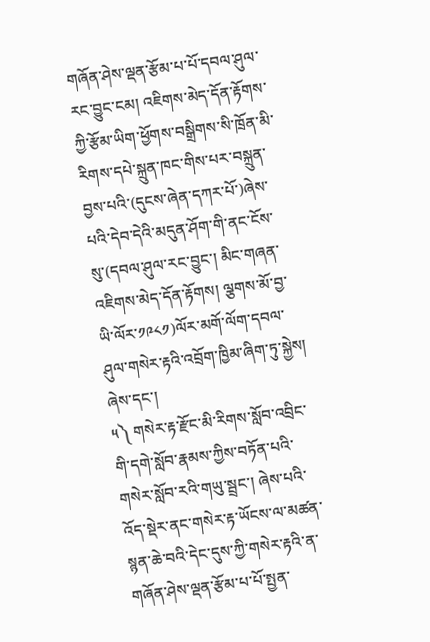གཞོན་ཤེས་ལྡན་རྩོམ་པ་པོ་དབལ་ཤུལ་རང་བྱུང་ངམ། འཇིགས་མེད་དོན་རྟོགས་ཀྱི་རྩོམ་ཡིག་ཕྱོགས་བསྒྲིགས་སི་ཁྲོན་མི་རིགས་དཔེ་སྐྲུན་ཁང་གིས་པར་བསྐྲུན་བྱས་པའི་(དུངས་ཞེན་དཀར་པོ་)ཞེས་པའི་དེབ་དེའི་མདུན་ཤོག་གི་ནང་ངོས་སུ་(དབལ་ཤུལ་རང་བྱུང་། མིང་གཞན་འཇིགས་མེད་དོན་རྟོགས། ལྕགས་མོ་བྱ་ཡི་ལོར་༡༩༨༡)ལོར་མགོ་ལོག་དབལ་ཤུལ་གསེར་རྟའི་འབྲོག་ཁྱིམ་ཞིག་ཏུ་སྐྱེས། ཞེས་དང་།
༥༽ གསེར་རྟ་རྫོང་མི་རིགས་སློབ་འབྲིང་གི་དགེ་སློབ་རྣམས་ཀྱིས་བཏོན་པའི་གསེར་སློབ་རའི་གཡུ་སྦྲང་། ཞེས་པའི་འོད་སྡེར་ནང་གསེར་རྟ་ཡོངས་ལ་མཚན་སྙན་ཆེ་བའི་དེང་དུས་ཀྱི་གསེར་རྟའི་ན་གཞོན་ཤེས་ལྡན་རྩོམ་པ་པོ་སྤྱན་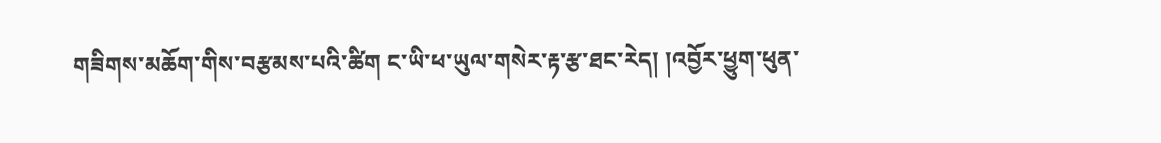གཟིགས་མཆོག་གིས་བརྩམས་པའི་ཚིག ང་ཡི་ཕ་ཡུལ་གསེར་རྟ་རྩ་ཐང་རེད། །འབྱོར་ཕྱུག་ཕུན་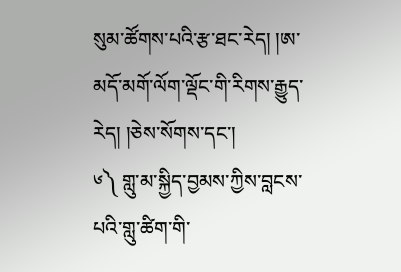སུམ་ཚོགས་པའི་རྩ་ཐང་རེད། །ཨ་མདོ་མགོ་ལོག་ལྡོང་གི་རིགས་རྒྱུད་རེད། །ཅེས་སོགས་དང་།
༦༽ གླུ་མ་སྐྱིད་བྱམས་ཀྱིས་བླངས་པའི་གླུ་ཚིག་གི་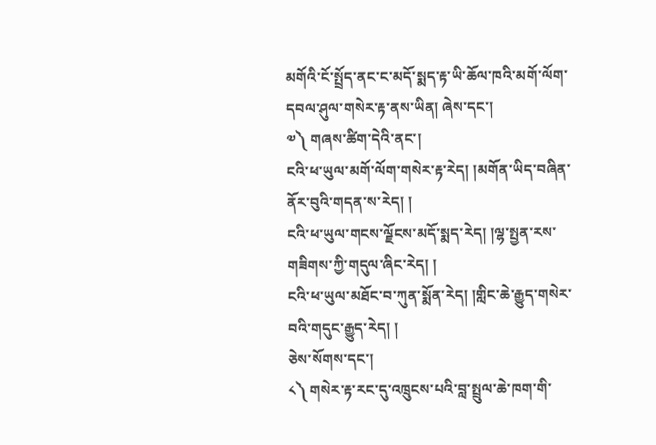མགོའི་ངོ་སྤྲོད་ནང་ང་མདོ་སྨད་རྟ་ཡི་ཆོལ་ཁའི་མགོ་ལོག་དབལ་ཤུལ་གསེར་རྟ་ནས་ཡིན། ཞེས་དང་།
༧༽ གཞས་ཚིག་དེའི་ནང་།
ངའི་ཕ་ཡུལ་མགོ་ལོག་གསེར་རྟ་རེད། །མགོན་ཡིད་བཞིན་ནོར་བུའི་གདན་ས་རེད། །
ངའི་ཕ་ཡུལ་གངས་ལྗོངས་མདོ་སྨད་རེད། །ལྷ་སྤྱན་རས་གཟིགས་ཀྱི་གདུལ་ཞིང་རེད། །
ངའི་ཕ་ཡུལ་མཐོང་བ་ཀུན་སྨོན་རེད། །གླིང་ཆེ་རྒྱུད་གསེར་བའི་གདུང་རྒྱུད་རེད། །
ཅེས་སོགས་དང་།
༨༽ གསེར་རྟ་རང་དུ་འཁྲུངས་པའི་བླ་སྤྲུལ་ཆེ་ཁག་གི་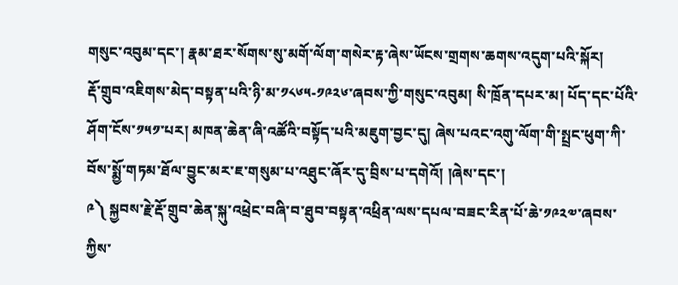གསུང་འབུམ་དང་། རྣམ་ཐར་སོགས་སུ་མགོ་ལོག་གསེར་རྟ་ཞེས་ཡོངས་གྲགས་ཆགས་འདུག་པའི་སྐོར།
རྡོ་གྲུབ་འཇིགས་མེད་བསྟན་པའི་ཉི་མ་༡༨༦༥-༡༩༢༦་ཞབས་ཀྱི་གསུང་འབུམ། སི་ཁྲོན་དཔར་མ། པོད་དང་པོའི་ཤོག་ངོས་༡༥༡་པར། མཁན་ཆེན་ཞི་འཚོའི་བསྟོད་པའི་མཇུག་བྱང་དུ། ཞེས་པའང་འགུ་ལོག་གི་སྤྲང་ཕུག་ཀི་བོས་སྨྱོ་གཏམ་ཐོལ་བྱུང་མར་ཇ་གསུམ་པ་འཐུང་ཞོར་དུ་བྲིས་པ་དགེའོ། །ཞེས་དང་།
༩༽ སྐྱབས་རྗེ་རྡོ་གྲུབ་ཆེན་སྐུ་འཕྲེང་བཞི་བ་ཐུབ་བསྟན་འཕྲིན་ལས་དཔལ་བཟང་རིན་པོ་ཆེ་༡༩༢༧་ཞབས་ཀྱིས་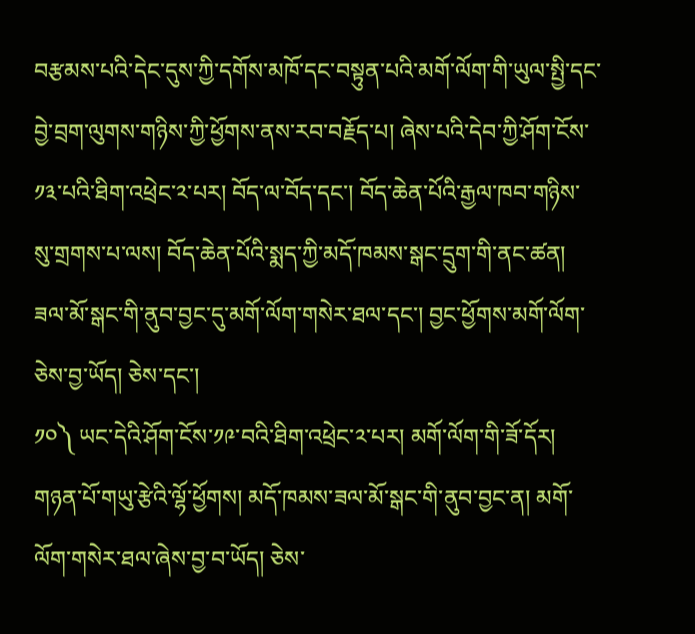བརྩམས་པའི་དེང་དུས་ཀྱི་དགོས་མཁོ་དང་བསྟུན་པའི་མགོ་ལོག་གི་ཡུལ་སྤྱི་དང་བྱེ་བྲག་ལུགས་གཉིས་ཀྱི་ཕྱོགས་ནས་རབ་བརྗོད་པ། ཞེས་པའི་དེབ་ཀྱི་ཤོག་ངོས་༡༣་པའི་ཐིག་འཕྲེང་༢་པར། བོད་ལ་བོད་དང་། བོད་ཆེན་པོའི་རྒྱལ་ཁབ་གཉིས་སུ་གྲགས་པ་ལས། བོད་ཆེན་པོའི་སྨད་ཀྱི་མདོ་ཁམས་སྒང་དྲུག་གི་ནང་ཚན། ཟལ་མོ་སྒང་གི་ནུབ་བྱང་དུ་མགོ་ལོག་གསེར་ཐལ་དང་། བྱང་ཕྱོགས་མགོ་ལོག་ཅེས་བྱ་ཡོད། ཅེས་དང་།
༡༠༽ ཡང་དེའི་ཤོག་ངོས་༡༩་བའི་ཐིག་འཕྲེང་༢་པར། མགོ་ལོག་གི་ཟོ་དོར། གཉན་པོ་གཡུ་རྩེའི་ལྷོ་ཕྱོགས། མདོ་ཁམས་ཟལ་མོ་སྒང་གི་ནུབ་བྱང་ན། མགོ་ལོག་གསེར་ཐལ་ཞེས་བྱ་བ་ཡོད། ཅེས་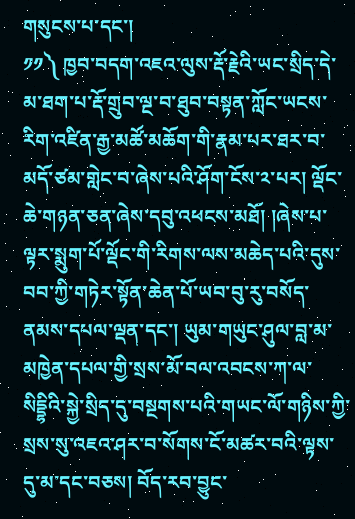གསུངས་པ་དང་།
༡༡༽ ཁྱབ་བདག་འཇའ་ལུས་རྡོ་རྗེའི་ཡང་སྲིད་དེ་མ་ཐག་པ་རྡོ་གྲུབ་ལྔ་བ་ཐུབ་བསྟན་ཀློང་ཡངས་རིག་འཛིན་རྒྱ་མཚོ་མཆོག་གི་རྣམ་པར་ཐར་བ་མདོ་ཙམ་གླེང་བ་ཞེས་པའི་ཤོག་ངོས་༢་པར། ལྡོང་ཆེ་གཉན་ཅན་ཞེས་དབུ་འཕངས་མཐོ། །ཞེས་པ་ལྟར་སྨུག་པོ་ལྡོང་གི་རིགས་ལས་མཆེད་པའི་དུས་བབ་ཀྱི་གཏེར་སྟོན་ཆེན་པོ་ཡབ་བུ་རུ་བསོད་ནམས་དཔལ་ལྡན་དང་། ཡུམ་གཡུང་ཤུལ་བླ་མ་མཁྱེན་དཔལ་གྱི་སྲས་མོ་བལ་འབངས་ཀ་ལ་སིདྡྷིའི་སྐྱེ་སྲིད་དུ་བསྔགས་པའི་གཡང་ལོ་གཉིས་ཀྱི་སྲས་སུ་འཇའ་ཤར་བ་སོགས་ངོ་མཚར་བའི་ལྟས་དུ་མ་དང་བཅས། བོད་རབ་བྱུང་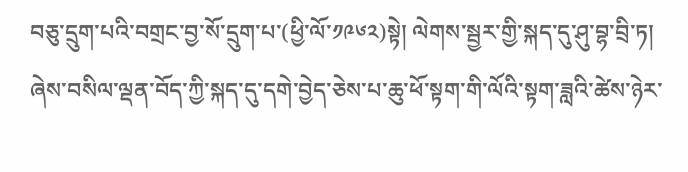བཅུ་དྲུག་པའི་བགྲང་བྱ་སོ་དྲུག་པ་(ཕྱི་ལོ་༡༩༦༢)སྟེ། ལེགས་སྦྱར་གྱི་སྐད་དུ་ཤུ་བྷ་བྲི་ཏ། ཞེས་བསིལ་ལྡན་བོད་ཀྱི་སྐད་དུ་དགེ་བྱེད་ཅེས་པ་ཆུ་ཕོ་སྟག་གི་ལོའི་སྟག་ཟླའི་ཚེས་ཉེར་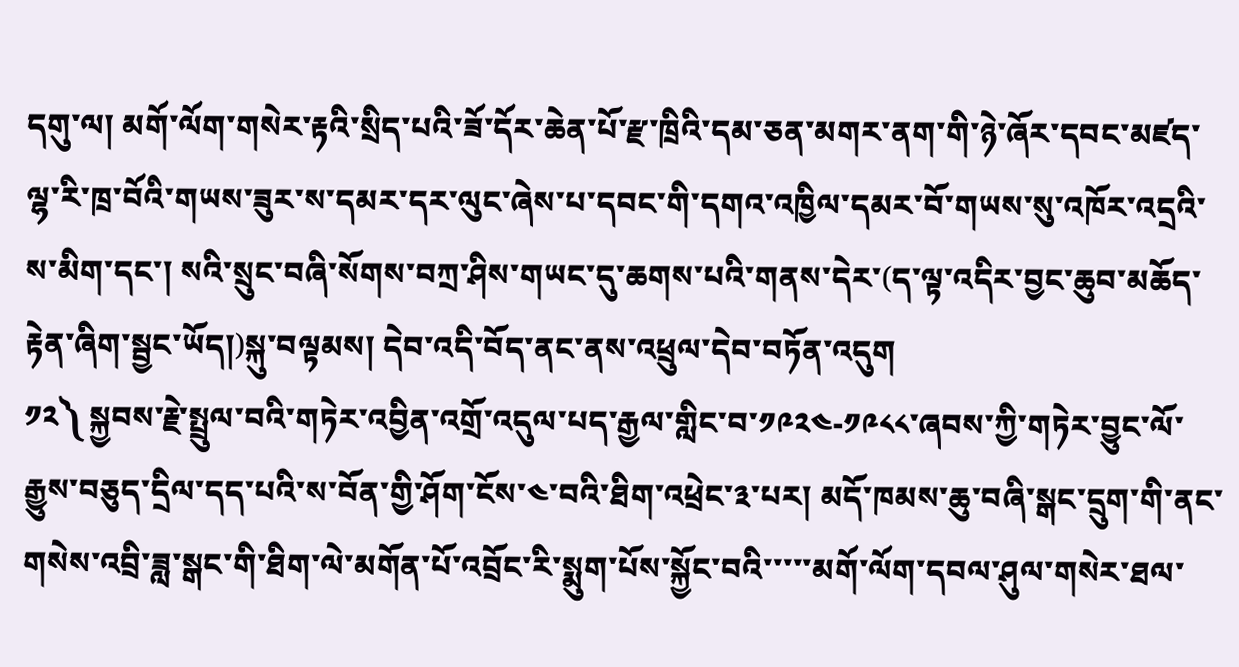དགུ་ལ། མགོ་ལོག་གསེར་རྟའི་སྲིད་པའི་ཟོ་དོར་ཆེན་པོ་རྫ་ཁྲིའི་དམ་ཅན་མགར་ནག་གི་ཉེ་ཞོར་དབང་མཛད་ལྷ་རི་ཁྲ་བོའི་གཡས་ཟུར་ས་དམར་དར་ལུང་ཞེས་པ་དབང་གི་དགའ་འཁྱིལ་དམར་བོ་གཡས་སུ་འཁོར་འདྲའི་ས་མིག་དང་། སའི་སྲུང་བཞི་སོགས་བཀྲ་ཤིས་གཡང་དུ་ཆགས་པའི་གནས་དེར་(ད་ལྟ་འདིར་བྱང་ཆུབ་མཆོད་རྟེན་ཞིག་སྦྱང་ཡོད།)སྐུ་བལྟམས། དེབ་འདི་བོད་ནང་ནས་འཕྲུལ་དེབ་བཏོན་འདུག
༡༢༽ སྐྱབས་རྗེ་སྤྲུལ་བའི་གཏེར་འབྱིན་འགྲོ་འདུལ་པད་རྒྱལ་གླིང་བ་༡༩༢༤-༡༩༨༨་ཞབས་ཀྱི་གཏེར་བྱུང་ལོ་རྒྱུས་བཅུད་དྲིལ་དད་པའི་ས་བོན་གྱི་ཤོག་ངོས་༤་བའི་ཐིག་འཕྲེང་༣་པར། མདོ་ཁམས་ཆུ་བཞི་སྒང་དྲུག་གི་ནང་གསེས་འབྲི་ཟླ་སྒང་གི་ཐིག་ལེ་མགོན་པོ་འབྲོང་རི་སྨུག་པོས་སྐྱོང་བའི་་་་་མགོ་ལོག་དབལ་ཤུལ་གསེར་ཐལ་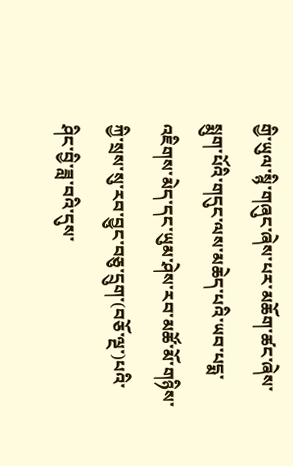གྱི་ཡུལ་སྙི་གཞུང་ཞེས་པར་མཆོག་ཚང་ཞེས་སྨུག་པོའི་གདུང་ལས་མཆེད་པའི་ཡབ་པདྨ་འཇིགས་མེད་དང་ཡུམ་ཤེས་རབ་མཚོ་མོ་གཉིས་ཀྱི་སྲས་སུ་རབ་བྱུང་བཅུ་དྲུག་(བཅོ་ལྔ་)པའི་ཤིང་བྱི་ཟླ་བའི་དུས་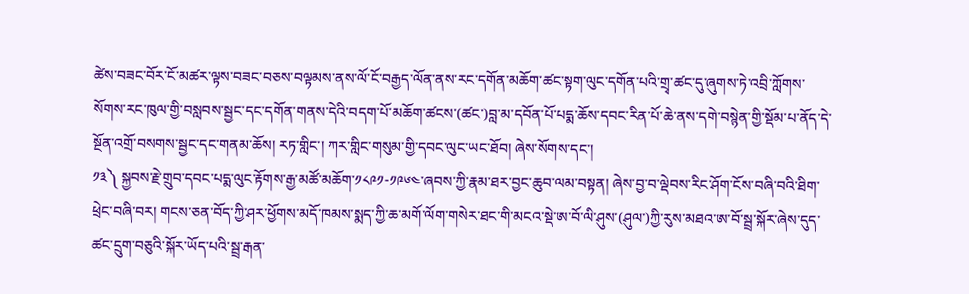ཚེས་བཟང་བོར་ངོ་མཚར་ལྟས་བཟང་བཅས་བལྟམས་ནས་ལོ་ངོ་བརྒྱད་ལོན་ནས་རང་དགོན་མཆོག་ཚང་སྟག་ལུང་དགོན་པའི་གྲྭ་ཚང་དུ་ཞུགས་ཏེ་འབྲི་ཀློགས་སོགས་རང་ཁུལ་གྱི་བསླབས་སྦྱང་དང་དགོན་གནས་དེའི་བདག་པོ་མཆོག་ཚངས་(ཚང་)བླ་མ་དབོན་པོ་པདྨ་ཆོས་དབང་རིན་པོ་ཆེ་ནས་དགེ་བསྙེན་གྱི་སྡོམ་པ་ནོད་དེ་སྔོན་འགྲོ་བསགས་སྦྱང་དང་གནམ་ཆོས། རཏ་གླིང་། ཀར་གླིང་གསུམ་གྱི་དབང་ལུང་ཡང་ཐོབ། ཞེས་སོགས་དང་།
༡༣༽ སྐྱབས་རྗེ་གྲུབ་དབང་པདྨ་ལུང་རྟོགས་རྒྱ་མཚོ་མཆོག་༡༨༩༡-༡༩༦༤་ཞབས་ཀྱི་རྣམ་ཐར་བྱང་ཆུབ་ལམ་བསྟན། ཞེས་བྱ་བ་ལྡེབས་རིང་ཤོག་ངོས་བཞི་བའི་ཐིག་ཕྲེང་བཞི་བར། གངས་ཅན་བོད་ཀྱི་ཤར་ཕྱོགས་མདོ་ཁམས་སྨད་ཀྱི་ཆ་མགོ་ལོག་གསེར་ཐང་གི་མངའ་སྡེ་ཨ་བོ་ལི་ཤུས་(ཤུལ་)ཀྱི་རུས་མཐའ་ཨ་བོ་སྦྲ་སྐོར་ཞེས་དུད་ཚང་དྲུག་བཅུའི་སྐོར་ཡོད་པའི་སྦྲ་རྒན་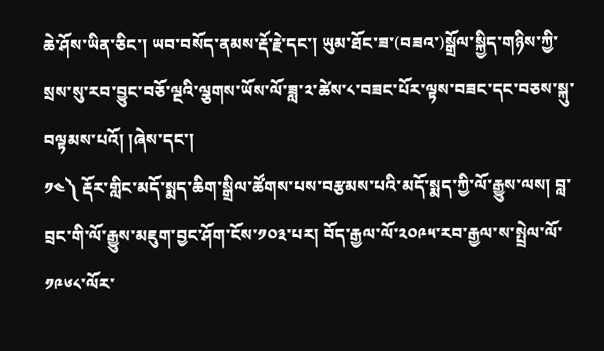ཆེ་ཤོས་ཡིན་ཅིང་། ཡབ་བསོད་ནམས་རྡོ་རྗེ་དང་། ཡུམ་ཐོང་ཟ་(བཟའ་)སྒྲོལ་སྐྱིད་གཉིས་ཀྱི་སྲས་སུ་རབ་བྱུང་བཅོ་ལྔའི་ལྕགས་ཡོས་ལོ་ཟླ་༢་ཚེས་༨་བཟང་པོར་ལྟས་བཟང་དང་བཅས་སྐུ་བལྟམས་པའོ། །ཞེས་དང་།
༡༤༽ རྡོར་གླིང་མདོ་སྨད་ཆིག་སྒྲིལ་ཚོགས་པས་བརྩམས་པའི་མདོ་སྨད་ཀྱི་ལོ་རྒྱུས་ལས། བླ་བྲང་གི་ལོ་རྒྱུས་མཇུག་བྱང་ཤོག་ངོས་༡༠༣་པར། བོད་རྒྱལ་ལོ་༢༠༩༥་རབ་རྒྱལ་ས་སྤྲེལ་ལོ་༡༩༦༨་ལོར་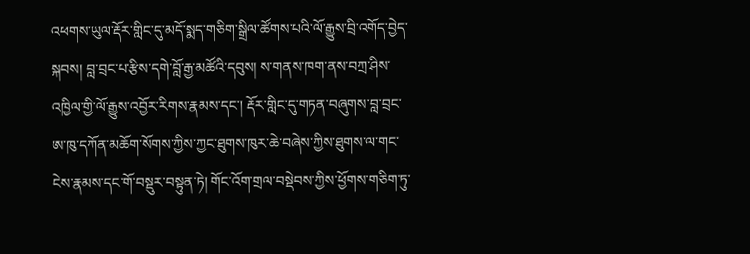འཕགས་ཡུལ་རྡོར་གླིང་དུ་མདོ་སྨད་གཅིག་སྒྲིལ་ཚོགས་པའི་ལོ་རྒྱུས་བྲི་འགོད་བྱེད་སྐབས། བླ་བྲང་པ་རྩིས་དགེ་བློ་རྒྱ་མཚོའི་དབུས། ས་གནས་ཁག་ནས་བཀྲ་ཤིས་འཁྱིལ་གྱི་ལོ་རྒྱུས་འབྱོར་རིགས་རྣམས་དང་། རྡོར་གླིང་དུ་གཏན་བཞུགས་བླ་བྲང་ཨ་ཁུ་དཀོན་མཆོག་སོགས་ཀྱིས་ཀྱང་ཐུགས་ཁུར་ཆེ་བཞེས་ཀྱིས་ཐུགས་ལ་གང་ངེས་རྣམས་དང་གོ་བསྡུར་བསྟུན་ཏེ། གོང་འོག་གྲལ་བསྡེབས་ཀྱིས་ཕྱོགས་གཅིག་ཏུ་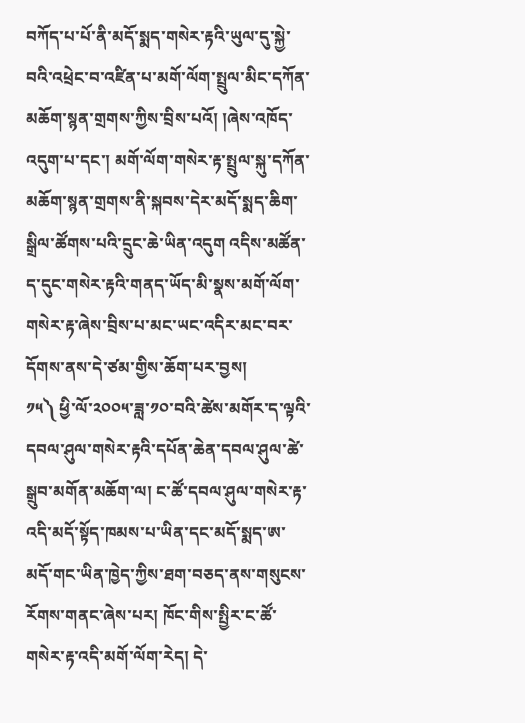བཀོད་པ་པོ་ནི་མདོ་སྨད་གསེར་རྟའི་ཡུལ་དུ་སྐྱེ་བའི་འཕྲེང་བ་འཛིན་པ་མགོ་ལོག་སྤྲུལ་མིང་དཀོན་མཆོག་སྙན་གྲགས་ཀྱིས་བྲིས་པའོ། །ཞེས་འཁོད་འདུག་པ་དང་། མགོ་ལོག་གསེར་རྟ་སྤྲུལ་སྐུ་དཀོན་མཆོག་སྙན་གྲགས་ནི་སྐབས་དེར་མདོ་སྨད་ཆིག་སྒྲིལ་ཚོགས་པའི་དྲུང་ཆེ་ཡིན་འདུག འདིས་མཚོན་ད་དུང་གསེར་རྟའི་གནད་ཡོད་མི་སྣས་མགོ་ལོག་གསེར་རྟ་ཞེས་བྲིས་པ་མང་ཡང་འདིར་མང་བར་དོགས་ནས་དེ་ཙམ་གྱིས་ཆོག་པར་བྱས།
༡༥༽ ཕྱི་ལོ་༢༠༠༥་ཟླ་༡༠་བའི་ཚེས་མགོར་ད་ལྟའི་དབལ་ཤུལ་གསེར་རྟའི་དཔོན་ཆེན་དབལ་ཤུལ་ཚེ་སྒྲུབ་མགོན་མཆོག་ལ། ང་ཚོ་དབལ་ཤུལ་གསེར་རྟ་འདི་མདོ་སྟོད་ཁམས་པ་ཡིན་དང་མདོ་སྨད་ཨ་མདོ་གང་ཡིན་ཁྱེད་ཀྱིས་ཐག་བཅད་ནས་གསུངས་རོགས་གནང་ཞེས་པར། ཁོང་གིས་སྤྱིར་ང་ཚོ་གསེར་རྟ་འདི་མགོ་ལོག་རེད། དེ་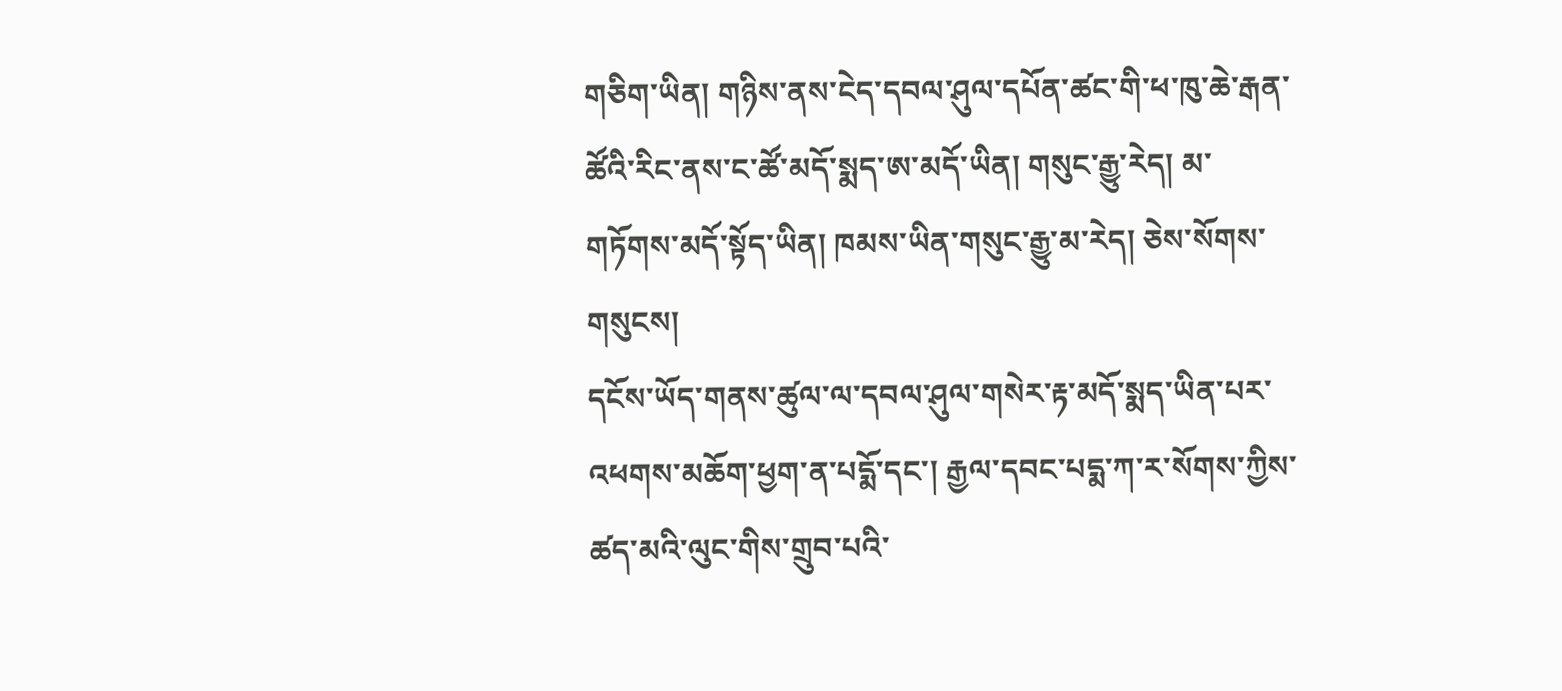གཅིག་ཡིན། གཉིས་ནས་ངེད་དབལ་ཤུལ་དཔོན་ཚང་གི་ཕ་ཁུ་ཆེ་རྒན་ཚོའི་རིང་ནས་ང་ཚོ་མདོ་སྨད་ཨ་མདོ་ཡིན། གསུང་རྒྱུ་རེད། མ་གཏོགས་མདོ་སྟོད་ཡིན། ཁམས་ཡིན་གསུང་རྒྱུ་མ་རེད། ཅེས་སོགས་གསུངས།
དངོས་ཡོད་གནས་ཚུལ་ལ་དབལ་ཤུལ་གསེར་རྟ་མདོ་སྨད་ཡིན་པར་འཕགས་མཆོག་ཕྱག་ན་པདྨོ་དང་། རྒྱལ་དབང་པདྨ་ཀ་ར་སོགས་ཀྱིས་ཚད་མའི་ལུང་གིས་གྲུབ་པའི་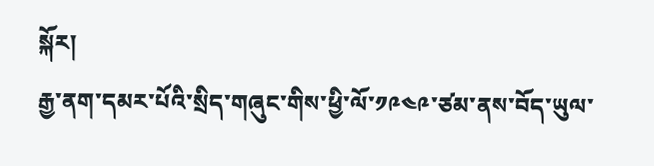སྐོར།
རྒྱ་ནག་དམར་པོའི་སྲིད་གཞུང་གིས་ཕྱི་ལོ་༡༩༤༩་ཙམ་ནས་བོད་ཡུལ་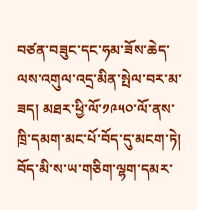བཙན་བཟུང་དང་ཧམ་ཟོས་ཆེད་ལས་འགུལ་འདྲ་མིན་སྤེལ་བར་མ་ཟད། མཐར་ཕྱི་ལོ་༡༩༥༠་ལོ་ནས་ཁྲི་དམག་མང་པོ་བོད་དུ་མངག་ཏེ། བོད་མི་ས་ཡ་གཅིག་ལྷག་དམར་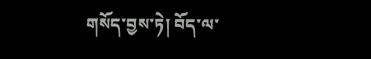གསོད་བྱས་ཏེ། བོད་ལ་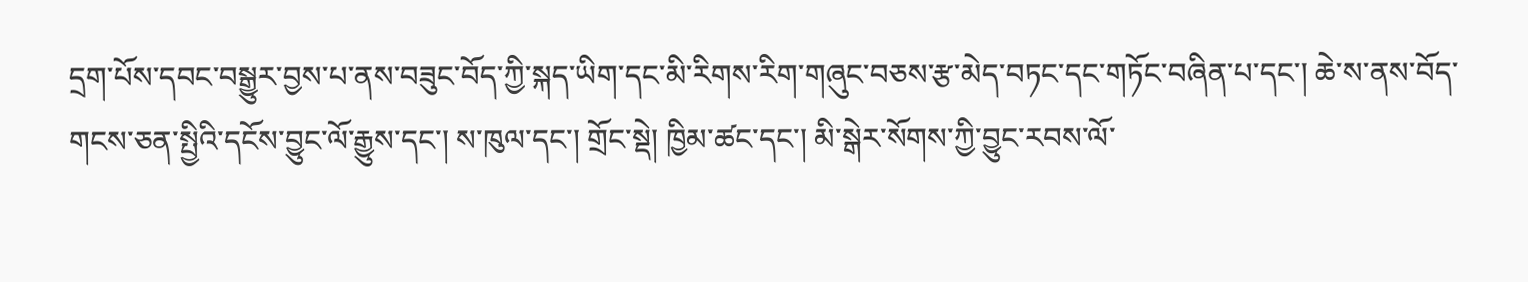དྲག་པོས་དབང་བསྒྱུར་བྱས་པ་ནས་བཟུང་བོད་ཀྱི་སྐད་ཡིག་དང་མི་རིགས་རིག་གཞུང་བཅས་རྩ་མེད་བཏང་དང་གཏོང་བཞིན་པ་དང་། ཆེ་ས་ནས་བོད་གངས་ཅན་སྤྱིའི་དངོས་བྱུང་ལོ་རྒྱུས་དང་། ས་ཁུལ་དང་། གྲོང་སྡེ། ཁྱིམ་ཚང་དང་། མི་སྒེར་སོགས་ཀྱི་བྱུང་རབས་ལོ་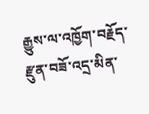རྒྱུས་ལ་འཁྱོག་བརྗོད་རྫུན་བཟོ་འདྲ་མིན་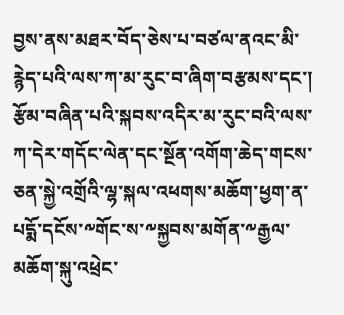བྱས་ནས་མཐར་བོད་ཅེས་པ་བཙལ་ནའང་མི་རྙེད་པའི་ལས་ཀ་མ་རུང་བ་ཞིག་བརྩམས་དང་། རྩོམ་བཞིན་པའི་སྐབས་འདིར་མ་རུང་བའི་ལས་ཀ་དེར་གདོང་ལེན་དང་སྔོན་འགོག་ཆེད་གངས་ཅན་སྐྱེ་འགྲོའི་ལྷ་སྐལ་འཕགས་མཆོག་ཕྱག་ན་པདྨོ་དངོས་༸གོང་ས་༸སྐྱབས་མགོན་༸རྒྱལ་མཆོག་སྐུ་འཕྲེང་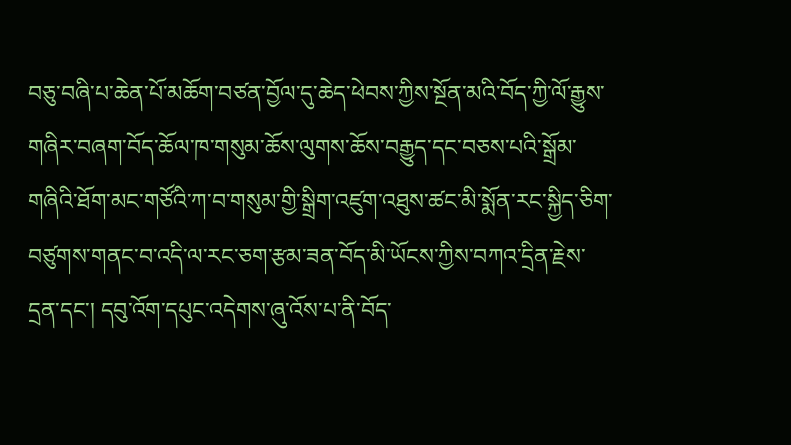བཅུ་བཞི་པ་ཆེན་པོ་མཆོག་བཙན་བྱོལ་དུ་ཆེད་ཕེབས་ཀྱིས་སྔོན་མའི་བོད་ཀྱི་ལོ་རྒྱུས་གཞིར་བཞག་བོད་ཆོལ་ཁ་གསུམ་ཆོས་ལུགས་ཆོས་བརྒྱུད་དང་བཅས་པའི་སྒྲོམ་གཞིའི་ཐོག་མང་གཙོའི་ཀ་བ་གསུམ་གྱི་སྒྲིག་འཛུག་འཐུས་ཚང་མི་སྨོན་རང་སྐྱིད་ཅིག་བཙུགས་གནང་བ་འདི་ལ་རང་ཅག་རྩམ་ཟན་བོད་མི་ཡོངས་ཀྱིས་བཀའ་དྲིན་རྗེས་དྲན་དང་། དབུ་འོག་དཔུང་འདེགས་ཞུ་འོས་པ་ནི་བོད་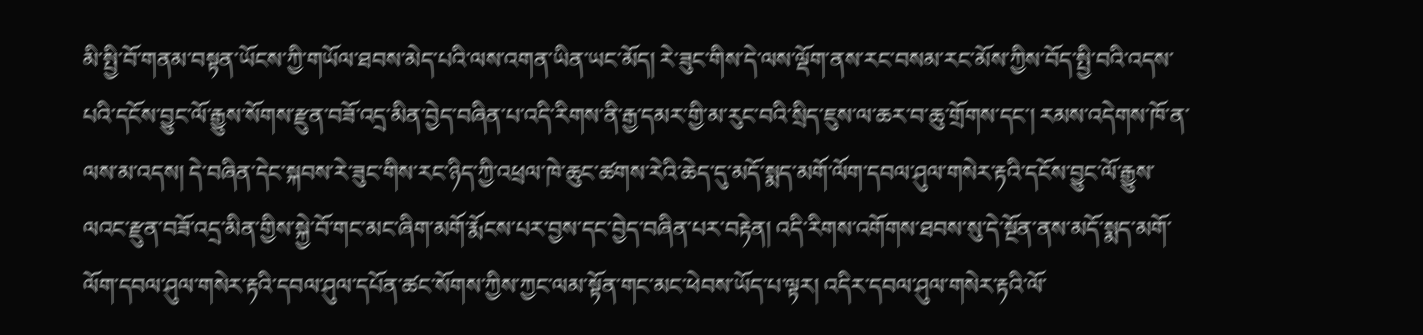མི་སྤྱི་བོ་གནམ་བསྟན་ཡོངས་ཀྱི་གཡོལ་ཐབས་མེད་པའི་ལས་འགན་ཡིན་ཡང་མོད། རེ་ཟུང་གིས་དེ་ལས་ལྡོག་ནས་རང་བསམ་རང་མོས་ཀྱིས་བོད་སྤྱི་བའི་འདས་པའི་དངོས་བྱུང་ལོ་རྒྱུས་སོགས་རྫུན་བཟོ་འདྲ་མིན་བྱེད་བཞིན་པ་འདི་རིགས་ནི་རྒྱ་དམར་གྱི་མ་རུང་བའི་སྲིད་ཇུས་ལ་ཆར་བ་ཆུ་གྲོགས་དང་། རམས་འདེགས་ཁོ་ན་ལས་མ་འདས། དེ་བཞིན་དེང་སྐབས་རེ་ཟུང་གིས་རང་ཉིད་ཀྱི་འཕྲལ་ཁེ་ཆུང་ཚགས་རེའི་ཆེད་དུ་མདོ་སྨད་མགོ་ལོག་དབལ་ཤུལ་གསེར་རྟའི་དངོས་བྱུང་ལོ་རྒྱུས་ལའང་རྫུན་བཟོ་འདྲ་མིན་གྱིས་སྐྱེ་བོ་གང་མང་ཞིག་མགོ་རྨོངས་པར་བྱས་དང་བྱེད་བཞིན་པར་བརྟེན། འདི་རིགས་འགོགས་ཐབས་སུ་དེ་སྔོན་ནས་མདོ་སྨད་མགོ་ལོག་དབལ་ཤུལ་གསེར་རྟའི་དབལ་ཤུལ་དཔོན་ཚང་སོགས་ཀྱིས་ཀྱང་ལམ་སྟོན་གང་མང་ཕེབས་ཡོད་པ་ལྟར། འདིར་དབལ་ཤུལ་གསེར་རྟའི་ལོ་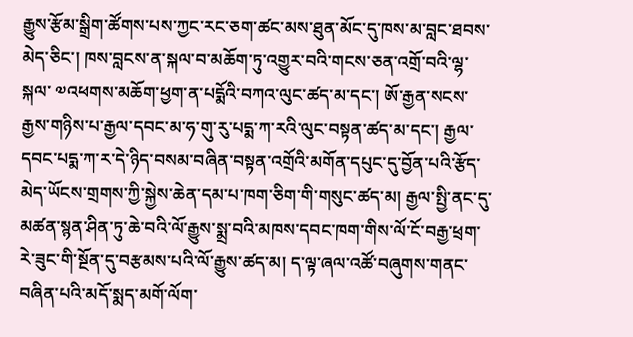རྒྱུས་རྩོམ་སྒྲིག་ཚོགས་པས་ཀྱང་རང་ཅག་ཚང་མས་ཐུན་མོང་དུ་ཁས་མ་བླང་ཐབས་མེད་ཅིང་། ཁས་བླངས་ན་སྐལ་བ་མཆོག་ཏུ་འགྱུར་བའི་གངས་ཅན་འགྲོ་བའི་ལྷ་སྐལ་ ༧འཕགས་མཆོག་ཕྱག་ན་པདྨོའི་བཀའ་ལུང་ཚད་མ་དང་། ཨོ་རྒྱན་སངས་རྒྱས་གཉིས་པ་རྒྱལ་དབང་མ་ཧ་གུ་རུ་པདྨ་ཀ་རའི་ལུང་བསྟན་ཚད་མ་དང་། རྒྱལ་དབང་པདྨ་ཀ་ར་དེ་ཉིད་བསམ་བཞིན་བསྟན་འགྲོའི་མགོན་དཔུང་དུ་བྱོན་པའི་རྩོད་མེད་ཡོངས་གྲགས་ཀྱི་སྐྱེས་ཆེན་དམ་པ་ཁག་ཅིག་གི་གསུང་ཚད་མ། རྒྱལ་སྤྱི་ནང་དུ་མཚན་སྙན་ཤིན་ཏུ་ཆེ་བའི་ལོ་རྒྱུས་སྨྲ་བའི་མཁས་དབང་ཁག་གིས་ལོ་ངོ་བརྒྱ་ཕྲག་རེ་ཟུང་གི་སྔོན་དུ་བརྩམས་པའི་ལོ་རྒྱུས་ཚད་མ། ད་ལྟ་ཞལ་འཚོ་བཞུགས་གནང་བཞིན་པའི་མདོ་སྨད་མགོ་ལོག་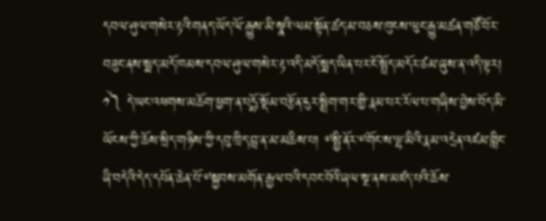དབལ་ཤུལ་གསེར་རྟའི་གནད་ཡོད་ལོ་རྒྱུས་མི་སྣའི་ལམ་སྟོན་ཚད་མ་བཅས་ཁུངས་ལུང་རྒྱུ་མཚན་གཙོ་བོར་བཟུང་ནས་སྨད་མདོ་ཁམས་དབལ་ཤུལ་གསེར་རྟ་འདི་མདོ་སྨད་ཡིན་པར་ངོ་སྤྲོད་མདོར་ཙམ་ཞུས་ན་འདི་ལྟར།
༡༽ དེ་ཡང་འཕགས་མཆོག་ཕྱག་ན་པདྨོ་སྡོམ་བརྩོན་ངུར་སྨྲིག་གར་གྱི་རྣམ་པར་རོལ་པ་གཞིས་བྱེས་བོད་མི་ཡོངས་ཀྱི་ཆོས་སྲིད་གཉིས་ཀྱི་དབུ་ཁྲིད་བླ་ན་མ་མཆིས་པ། ༸སྤྱི་ནོར་༸གོང་ས་ལྷ་མིའི་རྣམ་འདྲེན་འཛམ་གླིང་ཞི་བདེའི་དེད་དཔོན་ཆེན་པོ་༸སྐྱབས་མགོན་རྒྱལ་བའི་དབང་བོའི་ཞལ་སྔ་ནས་མཛད་པའི་ཆོས་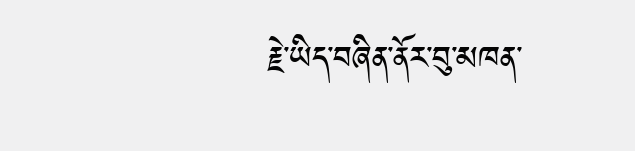རྗེ་ཡིད་བཞིན་ནོར་བུ་མཁན་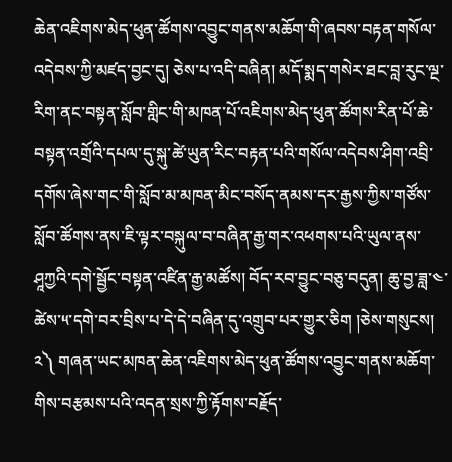ཆེན་འཇིགས་མེད་ཕུན་ཚོགས་འབྱུང་གནས་མཆོག་གི་ཞབས་བརྟན་གསོལ་འདེབས་ཀྱི་མཛད་བྱང་དུ། ཅེས་པ་འདི་བཞིན། མདོ་སྨད་གསེར་ཐང་བླ་རུང་ལྔ་རིག་ནང་བསྟན་སློབ་གླིང་གི་མཁན་པོ་འཇིགས་མེད་ཕུན་ཚོགས་རིན་པོ་ཆེ་བསྟན་འགྲོའི་དཔལ་དུ་སྐུ་ཚེ་ཡུན་རིང་བརྟན་པའི་གསོལ་འདེབས་ཤིག་འབྲི་དགོས་ཞེས་གང་གི་སློབ་མ་མཁན་མིང་བསོད་ནམས་དར་རྒྱས་ཀྱིས་གཙོས་སློབ་ཚོགས་ནས་ཇི་ལྟར་བསྐུལ་བ་བཞིན་རྒྱ་གར་འཕགས་པའི་ཡུལ་ནས་ཤཱཀྱའི་དགེ་སྦྱོང་བསྟན་འཛིན་རྒྱ་མཚོས། བོད་རབ་བྱུང་བཅུ་བདུན། ཆུ་བྱ་ཟླ་༤་ཚེས་༥་དགེ་བར་བྲིས་པ་དེ་དེ་བཞིན་དུ་འགྲུབ་པར་གྱུར་ཅིག །ཅེས་གསུངས།
༢༽ གཞན་ཡང་མཁན་ཆེན་འཇིགས་མེད་ཕུན་ཚོགས་འབྱུང་གནས་མཆོག་གིས་བརྩམས་པའི་འདན་སྲས་ཀྱི་རྟོགས་བརྗོད་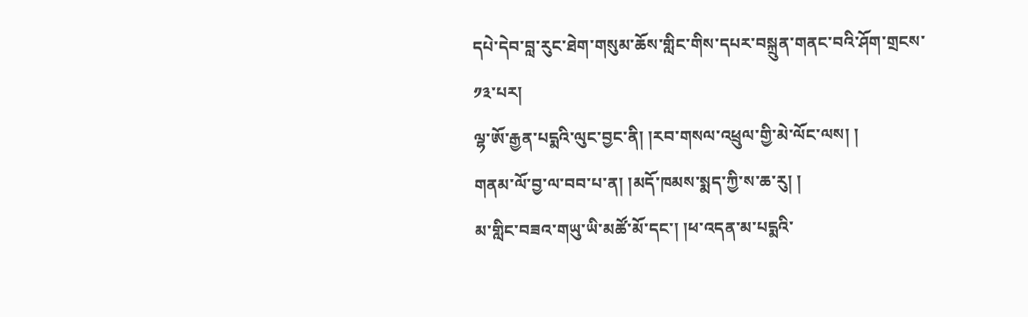དཔེ་དེབ་བླ་རུང་ཐེག་གསུམ་ཆོས་གླིང་གིས་དཔར་བསྐྲུན་གནང་བའི་ཤོག་གྲངས་༡༣་པར།
ལྷ་ཨོ་རྒྱན་པདྨའི་ལུང་བྱང་ནི། །རབ་གསལ་འཕྲུལ་གྱི་མེ་ལོང་ལས། །
གནམ་ལོ་བྱ་ལ་བབ་པ་ན། །མདོ་ཁམས་སྨད་ཀྱི་ས་ཆ་རུ། །
མ་གླིང་བཟའ་གཡུ་ཡི་མཚོ་མོ་དང་། །ཕ་འདན་མ་པདྨའི་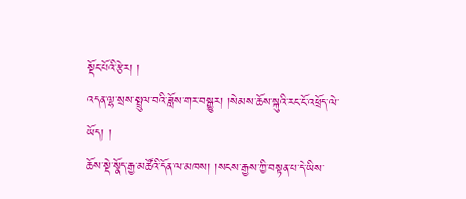སྡོང་པོའི་རྩེར། །
འདན་ལྷ་སྲས་སྤྲུལ་བའི་ཟློས་གར་བསྒྱུར། །སེམས་ཆོས་སྐུའི་རང་ངོ་འཕྲོད་ལེ་ཡོད། །
ཆོས་སྡེ་སྣོད་རྒྱ་མཚོའི་དོན་ལ་མཁས། །སངས་རྒྱས་ཀྱི་བསྟན་པ་དེ་ཡིས་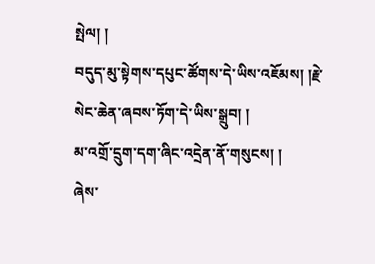སྤེལ། །
བདུད་མུ་སྟེགས་དཔུང་ཚོགས་དེ་ཡིས་འཇོམས། །རྗེ་སེང་ཆེན་ཞབས་ཏོག་དེ་ཡིས་སྒྲུབ། །
མ་འགྲོ་དྲུག་དག་ཞིང་འདྲེན་ནོ་གསུངས། །
ཞེས་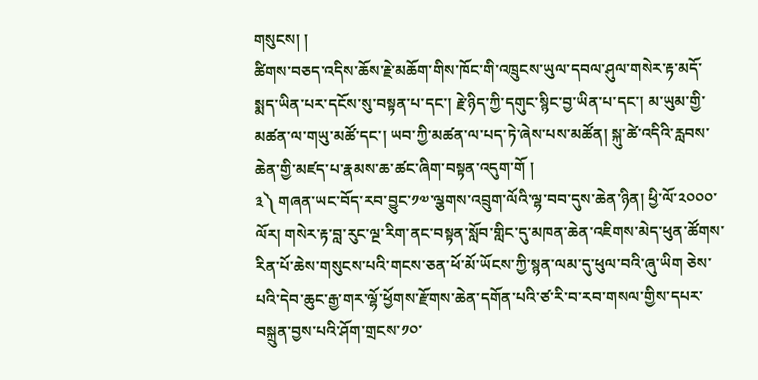གསུངས། །
ཚིགས་བཅད་འདིས་ཆོས་རྗེ་མཆོག་གིས་ཁོང་གི་འཁྲུངས་ཡུལ་དབལ་ཤུལ་གསེར་རྟ་མདོ་སྨད་ཡིན་པར་དངོས་སུ་བསྟན་པ་དང་། རྗེ་ཉིད་ཀྱི་དགུང་སྙིང་བྱ་ཡིན་པ་དང་། མ་ཡུམ་གྱི་མཚན་ལ་གཡུ་མཚོ་དང་། ཡབ་ཀྱི་མཚན་ལ་པད་ཏེ་ཞེས་པས་མཚོན། སྐུ་ཚེ་འདིའི་རླབས་ཆེན་གྱི་མཛད་པ་རྣམས་ཆ་ཚང་ཞིག་བསྟན་འདུག་གོ །
༣༽ གཞན་ཡང་བོད་རབ་བྱུང་༡༧་ལྕགས་འབྲུག་ལོའི་ལྷ་བབ་དུས་ཆེན་ཉིན། ཕྱི་ལོ་༢༠༠༠་ལོར། གསེར་རྟ་བླ་རུང་ལྔ་རིག་ནང་བསྟན་སློབ་གླིང་དུ་མཁན་ཆེན་འཇིགས་མེད་ཕུན་ཚོགས་རིན་པོ་ཆེས་གསུངས་པའི་གངས་ཅན་ཕོ་མོ་ཡོངས་ཀྱི་སྙན་ལམ་དུ་ཕུལ་བའི་ཞུ་ཡིག ཅེས་པའི་དེབ་ཆུང་རྒྱ་གར་ལྷོ་ཕྱོགས་རྫོགས་ཆེན་དགོན་པའི་ཙ་རི་བ་རབ་གསལ་གྱིས་དཔར་བསྐྲུན་བྱས་པའི་ཤོག་གྲངས་༡༠་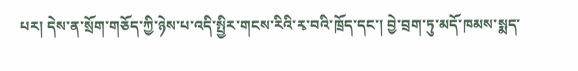པར། དེས་ན་སྲོག་གཅོད་ཀྱི་ཉེས་པ་འདི་སྤྱིར་གངས་རིའི་རྭ་བའི་ཁྲོད་དང་། བྱེ་བྲག་ཏུ་མདོ་ཁམས་སྨད་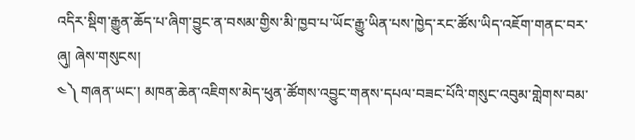འདིར་སྡིག་རྒྱུན་ཆོད་པ་ཞིག་བྱུང་ན་བསམ་གྱིས་མི་ཁྱབ་པ་ཡོང་རྒྱུ་ཡིན་པས་ཁྱེད་རང་ཚོས་ཡིད་འཇོག་གནང་བར་ཞུ། ཞེས་གསུངས།
༤༽ གཞན་ཡང་། མཁན་ཆེན་འཇིགས་མེད་ཕུན་ཚོགས་འབྱུང་གནས་དཔལ་བཟང་པོའི་གསུང་འབུམ་གླེགས་བམ་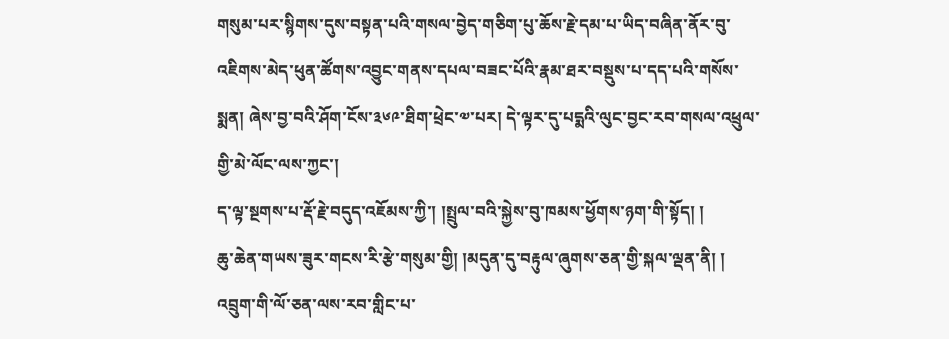གསུམ་པར་སྙིགས་དུས་བསྟན་པའི་གསལ་བྱེད་གཅིག་པུ་ཆོས་རྗེ་དམ་པ་ཡིད་བཞིན་ནོར་བུ་འཇིགས་མེད་ཕུན་ཚོགས་འབྱུང་གནས་དཔལ་བཟང་པོའི་རྣམ་ཐར་བསྡུས་པ་དད་པའི་གསོས་སྨན། ཞེས་བྱ་བའི་ཤོག་ངོས་༣༦༩་ཐིག་ཕྲེང་༧་པར། དེ་ལྟར་དུ་པདྨའི་ལུང་བྱང་རབ་གསལ་འཕྲུལ་གྱི་མེ་ལོང་ལས་ཀྱང་།
ད་ལྟ་སྔགས་པ་རྡོ་རྗེ་བདུད་འཇོམས་ཀྱི་། །སྤྲུལ་བའི་སྐྱེས་བུ་ཁམས་ཕྱོགས་ཉག་གི་སྟོད། །
ཆུ་ཆེན་གཡས་ཟུར་གངས་རི་རྩེ་གསུམ་གྱི། །མདུན་དུ་བརྟུལ་ཞུགས་ཅན་གྱི་སྐལ་ལྡན་ནི། །
འབྲུག་གི་ལོ་ཅན་ལས་རབ་གླིང་པ་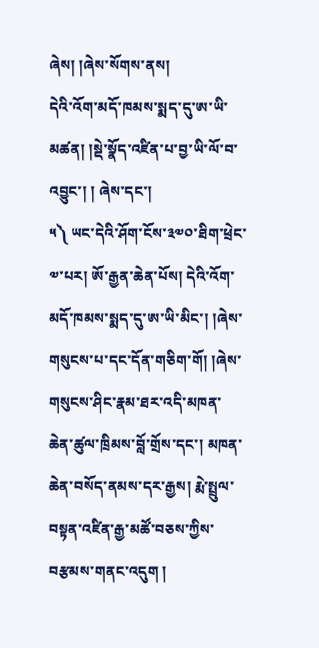ཞེས། །ཞེས་སོགས་ནས།
དེའི་འོག་མདོ་ཁམས་སྨད་དུ་ཨ་ཡི་མཚན། །སྡེ་སྣོད་འཛིན་པ་བྱ་ཡི་ལོ་བ་འབྱུང་། ། ཞེས་དང་།
༥༽ ཡང་དེའི་ཤོག་ངོས་༣༧༠་ཐིག་ཕྲེང་༧་པར། ཨོ་རྒྱན་ཆེན་པོས། དེའི་འོག་མདོ་ཁམས་སྨད་དུ་ཨ་ཡི་མིང་། །ཞེས་གསུངས་པ་དང་དོན་གཅིག་གོ། །ཞེས་གསུངས་ཤིང་རྣམ་ཐར་འདི་མཁན་ཆེན་ཚུལ་ཁྲིམས་བློ་གྲོས་དང་། མཁན་ཆེན་བསོད་ནམས་དར་རྒྱས། རྨེ་སྤྲུལ་བསྟན་འཛིན་རྒྱ་མཚོ་བཅས་ཀྱིས་བརྩམས་གནང་འདུག །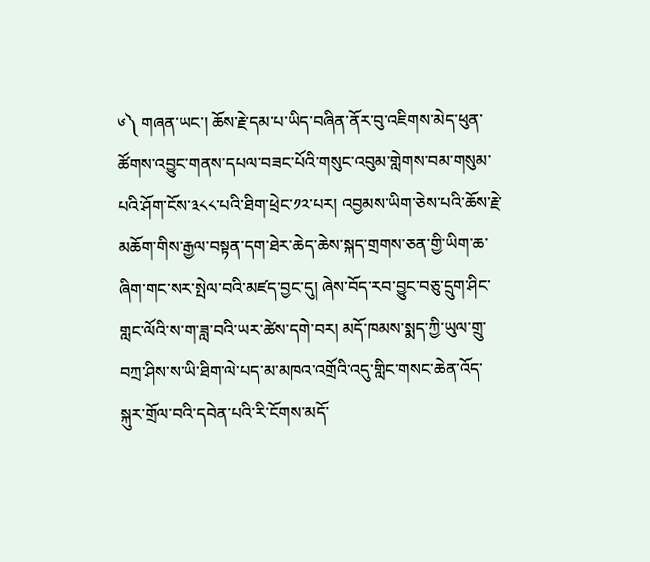༦༽ གཞན་ཡང་། ཆོས་རྗེ་དམ་པ་ཡིད་བཞིན་ནོར་བུ་འཇིགས་མེད་ཕུན་ཚོགས་འབྱུང་གནས་དཔལ་བཟང་པོའི་གསུང་འབུམ་གླེགས་བམ་གསུམ་པའི་ཤོག་ངོས་༣༨༨་པའི་ཐིག་ཕྲེང་༡༢་པར། འབྱམས་ཡིག་ཅེས་པའི་ཆོས་རྗེ་མཆོག་གིས་རྒྱལ་བསྟན་དག་ཐེར་ཆེད་ཆེས་སྐད་གྲགས་ཅན་གྱི་ཡིག་ཆ་ཞིག་གང་སར་སྤེལ་བའི་མཛད་བྱང་དུ། ཞེས་བོད་རབ་བྱུང་བཅུ་དྲུག་ཤིང་གླང་ལོའི་ས་ག་ཟླ་བའི་ཡར་ཚེས་དགེ་བར། མདོ་ཁམས་སྨད་ཀྱི་ཡུལ་གྲུ་བཀྲ་ཤིས་ས་ཡི་ཐིག་ལེ་པད་མ་མཁའ་འགྲོའི་འདུ་གླིང་གསང་ཆེན་འོད་སྐུར་གྲོལ་བའི་དབེན་པའི་རི་ངོགས་མདོ་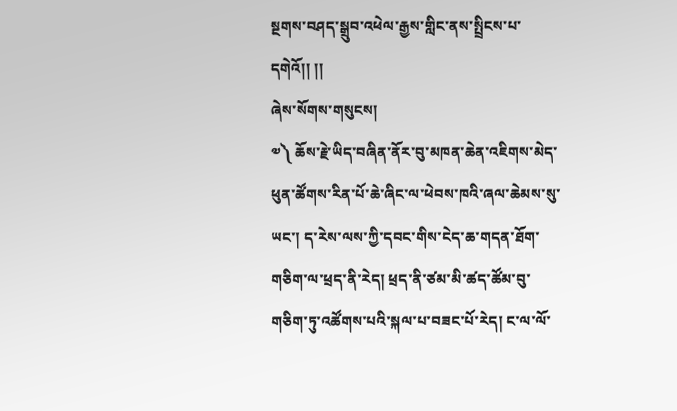སྔགས་བཤད་སྒྲུབ་འཕེལ་རྒྱས་གླིང་ནས་སྤྲིངས་པ་དགེའོ།། །།
ཞེས་སོགས་གསུངས།
༧༽ ཆོས་རྗེ་ཡིད་བཞིན་ནོར་བུ་མཁན་ཆེན་འཇིགས་མེད་ཕུན་ཚོགས་རིན་པོ་ཆེ་ཞིང་ལ་ཕེབས་ཁའི་ཞལ་ཆེམས་སུ་ཡང་། ད་རེས་ལས་ཀྱི་དབང་གིས་ངེད་ཆ་གདན་ཐོག་གཅིག་ལ་ཕྲད་ནི་རེད། ཕྲད་ནི་ཙམ་མི་ཚད་ཚོམ་བུ་གཅིག་ཏུ་འཚོགས་པའི་སྐལ་པ་བཟང་པོ་རེད། ང་ལ་ལོ་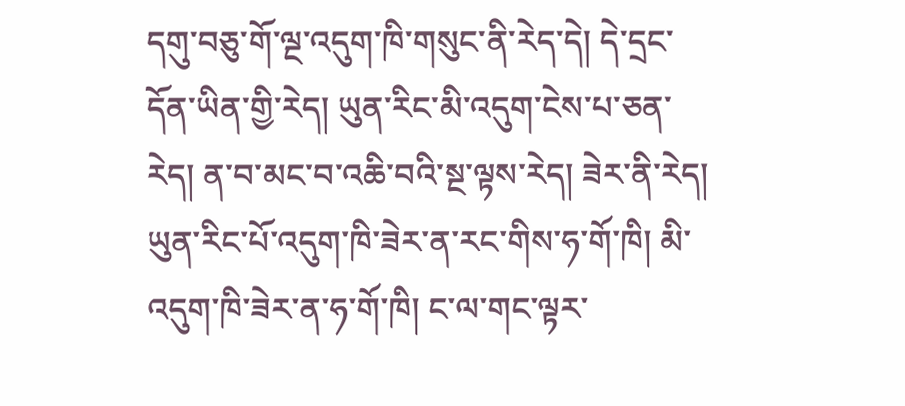དགུ་བཅུ་གོ་ལྔ་འདུག་ཁི་གསུང་ནི་རེད་དེ། དེ་དྲང་དོན་ཡིན་གྱི་རེད། ཡུན་རིང་མི་འདུག་ངེས་པ་ཅན་རེད། ན་བ་མང་བ་འཆི་བའི་སྔ་ལྟས་རེད། ཟེར་ནི་རེད། ཡུན་རིང་པོ་འདུག་ཁི་ཟེར་ན་རང་གིས་ཧ་གོ་ཁི། མི་འདུག་ཁི་ཟེར་ན་ཧ་གོ་ཁི། ང་ལ་གང་ལྟར་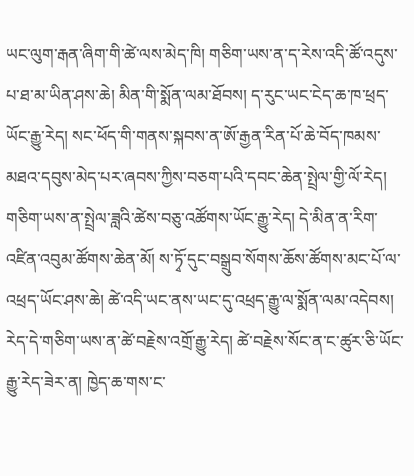ཡང་ལུག་རྒན་ཞིག་གི་ཚེ་ལས་མེད་ཁི། གཅིག་ཡས་ན་ད་རེས་འདི་ཚོ་འདུས་པ་ཐ་མ་ཡིན་ཤས་ཆེ། མིན་གི་སྨོན་ལམ་ཐོབས། ད་རུང་ཡང་ངེད་ཆ་ཁ་ཕྲད་ཡོང་རྒྱུ་རེད། སང་ཕོད་གི་གནས་སྐབས་ན་ཨོ་རྒྱན་རིན་པོ་ཆེ་བོད་ཁམས་མཐའ་དབུས་མེད་པར་ཞབས་ཀྱིས་བཅག་པའི་དབང་ཆེན་སྤྲེལ་གྱི་ལོ་རེད། གཅིག་ཡས་ན་སྤྲེལ་ཟླའི་ཚེས་བཅུ་འཚོགས་ཡོང་རྒྱུ་རེད། དེ་མིན་ན་རིག་འཛིན་འབུམ་ཚོགས་ཆེན་མོ། ས་ཏྭོ་དུང་བསྒྲུབ་སོགས་ཆོས་ཚོགས་མང་པོ་ལ་འཕྲད་ཡོང་ཤས་ཆེ། ཚེ་འདི་ཡང་ནས་ཡང་དུ་འཕྲད་རྒྱུ་ལ་སྨོན་ལམ་འདེབས། རེད་དེ་གཅིག་ཡས་ན་ཚེ་བརྗེས་འགྲོ་རྒྱུ་རེད། ཚེ་བརྗེས་སོང་ན་ང་ཚུར་ཅི་ཡོང་རྒྱུ་རེད་ཟེར་ན། ཁྱེད་ཆ་གས་ང་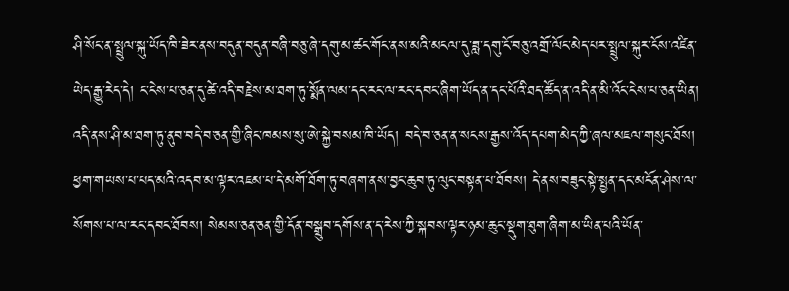ཤི་སོང་ན་སྤྲུལ་སྐུ་ཡོད་ཁི་ཟེར་ནས་བདུན་བདུན་བཞི་བཅུ་ཞེ་དགུ་མ་ཚང་གོང་ནས་མའི་མངལ་དུ་ཟླ་དགུ་ངོ་བཅུ་འགྲོ་ལོང་མེད་པར་སྤྲུལ་སྐུར་ངོས་འཛིན་ཡེད་རྒྱུ་རེད་དེ། ང་ངེས་པ་ཅན་དུ་ཚེ་འདི་བརྗེས་མ་ཐག་ཏུ་སྨོན་ལམ་དང་རང་ལ་རང་དབང་ཞིག་ཡོད་ན་དང་པོའི་ཐད་ཚོད་ན་འདི་ན་མི་འོང་ངེས་པ་ཅན་ཡིན། འདི་ནས་ཤི་མ་ཐག་ཏུ་ནུབ་བདེ་བ་ཅན་གྱི་ཞིང་ཁམས་སུ་ཨེ་སྐྱེ་བསམ་ཁི་ཡོད། བདེ་བ་ཅན་ན་སངས་རྒྱས་འོད་དཔག་མེད་ཀྱི་ཞལ་མཇལ་གསུང་ཐོས། ཕྱག་གཡས་པ་པད་མའི་འདབ་མ་ལྟར་འཇམ་པ་དེ་མགོ་ཐོག་ཏུ་བཞག་ནས་བྱང་ཆུབ་ཏུ་ལུང་བསྟན་པ་ཐོབས། དེ་ནས་བཟུང་སྟེ་སྤྱན་དང་མངོན་ཤེས་ལ་སོགས་པ་ལ་རང་དབང་ཐོབས། སེམས་ཅན་ཅན་གྱི་དོན་བསྒྲུབ་དགོས་ན་ད་རེས་ཀྱི་སྐབས་ལྟར་ཉམ་ཆུང་སྡུག་ཐུག་ཞིག་མ་ཡིན་པའི་ཡོན་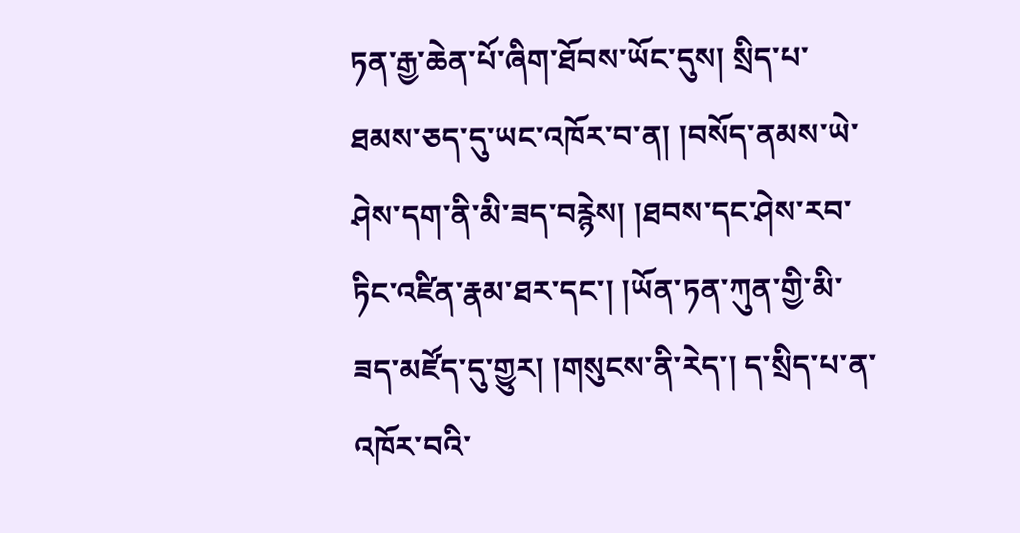ཏན་རྒྱ་ཆེན་པོ་ཞིག་ཐོབས་ཡོང་དུས། སྲིད་པ་ཐམས་ཅད་དུ་ཡང་འཁོར་བ་ན། །བསོད་ནམས་ཡེ་ཤེས་དག་ནི་མི་ཟད་བརྙེས། །ཐབས་དང་ཤེས་རབ་ཏིང་འཛིན་རྣམ་ཐར་དང་། །ཡོན་ཏན་ཀུན་གྱི་མི་ཟད་མཛོད་དུ་གྱུར། །གསུངས་ནི་རེད་། ད་སྲིད་པ་ན་འཁོར་བའི་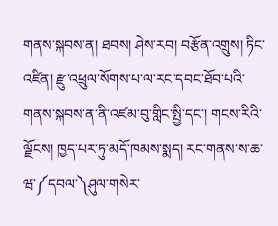གནས་སྐབས་ན། ཐབས། ཤེས་རབ། བརྩོན་འགྲུས། ཏིང་འཛིན། རྫུ་འཕྲུལ་སོགས་པ་ལ་རང་དབང་ཐོབ་པའི་གནས་སྐབས་ན་ནི་འཛམ་བུ་གླིང་སྤྱི་དང་། གངས་རིའི་ལྗོངས། ཁྱད་པར་ཏུ་མདོ་ཁམས་སྨད། རང་གནས་ས་ཆ་ཝ་༼དབལ་༽ཤུལ་གསེར་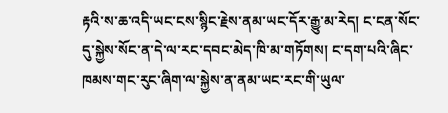རྟའི་ས་ཆ་འདི་ཡང་ངས་སྙིང་རྗེས་ནམ་ཡང་དོར་རྒྱུ་མ་རེད། ང་ངན་སོང་དུ་སྐྱེས་སོང་ན་དེ་ལ་རང་དབང་མེད་ཁི་མ་གཏོགས། ང་དག་པའི་ཞིང་ཁམས་གང་རུང་ཞིག་ལ་སྐྱེས་ན་ནམ་ཡང་རང་གི་ཡུལ་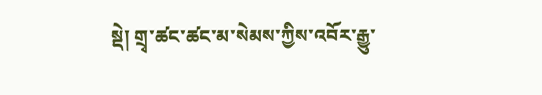སྡེ། གྲྭ་ཚང་ཚང་མ་སེམས་ཀྱིས་འབོར་རྒྱུ་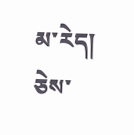མ་རེད། ཅེས་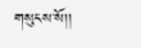གསུངས་སོ།།